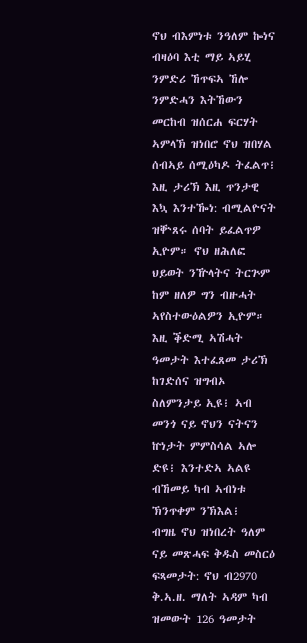ኖህ ብእምነቱ ንዓለም ኰነና
ብዛዕባ እቲ ማይ ኣይሂ ንምድሪ ኸጥፍኣ ኸሎ ንምድሓን እትኸውን መርከብ ዝሰርሐ ፍርሃት ኣምላኽ ዝነበሮ ኖህ ዝበሃል ሰብኣይ ሰሚዕካዶ ትፈልጥ፧ እዚ ታሪኽ እዚ ጥንታዊ እኳ እንተዀነ: ብሚልዮናት ዝቝጸሩ ሰባት ይፈልጥዎ ኢዮም። ኖህ ዘሕለፎ ህይወት ንዅላትና ትርጕም ከም ዘለዎ ግን ብዙሓት ኣየስተውዕልዎን ኢዮም።
እዚ ቕድሚ ኣሽሓት ዓመታት እተፈጸመ ታሪኽ ከገድሰና ዝግብኦ ስለምንታይ ኢዩ፧ ኣብ መንጎ ናይ ኖህን ናትናን ኵነታት ምምስሳል ኣሎ ድዩ፧ እንተድኣ ኣልዩ ብኸመይ ካብ ኣብነቱ ኽንጥቀም ንኽእል፧
ብግዜ ኖህ ዝነበረት ዓለም
ናይ መጽሓፍ ቅዱስ መስርዕ ፍጻመታት: ኖህ ብ2970 ቅ.ኣ.ዘ. ማለት ኣዳም ካብ ዝመውት 126 ዓመታት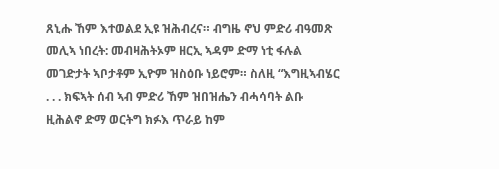ጸኒሑ ኸም እተወልደ ኢዩ ዝሕብረና። ብግዜ ኖህ ምድሪ ብዓመጽ መሊኣ ነበረት: መብዛሕትኦም ዘርኢ ኣዳም ድማ ነቲ ፋሉል መገድታት ኣቦታቶም ኢዮም ዝስዕቡ ነይሮም። ስለዚ “እግዚኣብሄር . . . ክፍኣት ሰብ ኣብ ምድሪ ኸም ዝበዝሔን ብሓሳባት ልቡ ዚሕልኖ ድማ ወርትግ ክፉእ ጥራይ ከም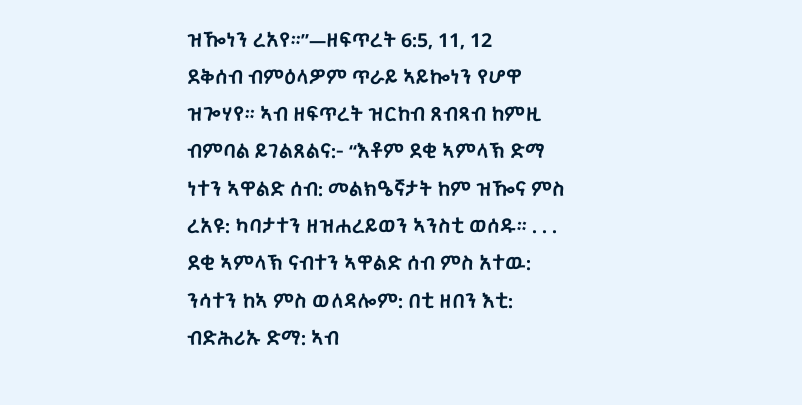ዝዀነን ረአየ።”—ዘፍጥረት 6:5, 11, 12
ደቅሰብ ብምዕላዎም ጥራይ ኣይኰነን የሆዋ ዝጐሃየ። ኣብ ዘፍጥረት ዝርከብ ጸብጻብ ከምዚ ብምባል ይገልጸልና:- “እቶም ደቂ ኣምላኽ ድማ ነተን ኣዋልድ ሰብ: መልክዔኛታት ከም ዝዀና ምስ ረአዩ: ካባታተን ዘዝሐረይወን ኣንስቲ ወሰዱ። . . . ደቂ ኣምላኽ ናብተን ኣዋልድ ሰብ ምስ አተዉ: ንሳተን ከኣ ምስ ወለዳሎም: በቲ ዘበን እቲ: ብድሕሪኡ ድማ: ኣብ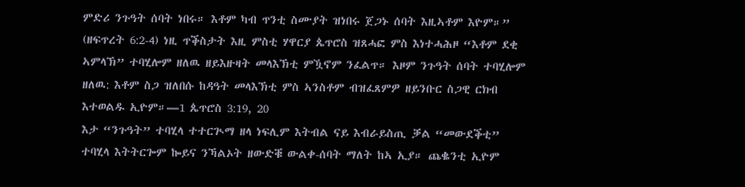ምድሪ ንጉዓት ሰባት ነበሩ። እቶም ካብ ጥንቲ ስሙያት ዝነበሩ ጀጋኑ ሰባት እዚኣቶም እዮም።” (ዘፍጥረት 6:2-4) ነዚ ጥቕስታት እዚ ምስቲ ሃዋርያ ጴጥሮስ ዝጸሓፎ ምስ እነተሓሕዞ “እቶም ደቂ ኣምላኽ” ተባሂሎም ዘለዉ ዘይእዙዛት መላእኽቲ ምዃኖም ንፈልጥ። እዞም ንጉዓት ሰባት ተባሂሎም ዘለዉ: እቶም ስጋ ዝለበሱ ከዳዓት መላእኽቲ ምስ ኣንስቶም ብዝፈጸምዎ ዘይንቡር ስጋዊ ርክብ እተወልዱ ኢዮም።—1 ጴጥሮስ 3:19, 20
እታ “ንጉዓት” ተባሂላ ተተርጒማ ዘላ ነፍሊም እትብል ናይ እብራይስጢ ቓል “መውደቕቲ” ተባሂላ እትትርጐም ኰይና ንኻልኦት ዘውድቑ ውልቀ-ሰባት ማለት ከኣ ኢያ። ጨቈንቲ ኢዮም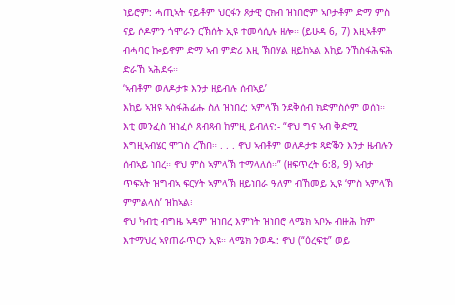ነይሮም: ሓጢኣት ናይቶም ህርፋን ጾታዊ ርክብ ዝነበሮም ኣቦታቶም ድማ ምስ ናይ ሶዶምን ጎሞራን ርኽሰት ኢዩ ተመሳሲሉ ዘሎ። (ይሁዳ 6, 7) እዚኣቶም ብሓባር ኰይኖም ድማ ኣብ ምድሪ እዚ ኽበሃል ዘይከኣል እከይ ንኸስፋሕፍሕ ድራኸ ኣሕደሩ።
‘ኣብቶም ወለዶታቱ እንታ ዘይብሉ ሰብኣይ’
እከይ ኣዝዩ ኣስፋሕፊሑ ስለ ዝነበረ: ኣምላኽ ንደቅሰብ ክድምስሶም ወሰነ። እቲ መንፈስ ዝነፈሶ ጸብጻብ ከምዚ ይብለና:- “ኖህ ግና ኣብ ቅድሚ እግዚኣብሄር ሞገስ ረኸበ። . . . ኖህ ኣብቶም ወለዶታቱ ጻድቕን እንታ ዜብሉን ሰብኣይ ነበረ። ኖህ ምስ ኣምላኽ ተማላለሰ።” (ዘፍጥረት 6:8, 9) ኣብታ ጥፍኣት ዝግብኣ ፍርሃት ኣምላኽ ዘይነበራ ዓለም ብኸመይ ኢዩ ‘ምስ ኣምላኽ ምምልላስ’ ዝከኣል፧
ኖህ ካብቲ ብግዜ ኣዳም ዝነበረ እምነት ዝነበሮ ላሜክ ኣቦኡ ብዙሕ ከም እተማህረ ኣየጠራጥርን ኢዩ። ላሜክ ንወዱ: ኖህ (“ዕረፍቲ” ወይ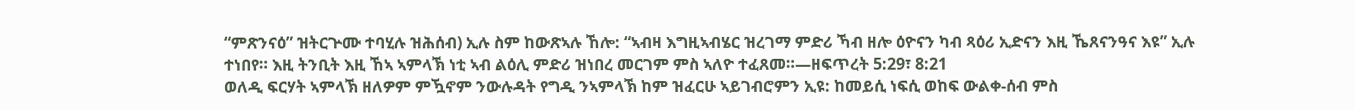“ምጽንናዕ” ዝትርጕሙ ተባሂሉ ዝሕሰብ) ኢሉ ስም ከውጽኣሉ ኸሎ: “ኣብዛ እግዚኣብሄር ዝረገማ ምድሪ ኻብ ዘሎ ዕዮናን ካብ ጻዕሪ ኢድናን እዚ ኼጸናንዓና እዩ” ኢሉ ተነበየ። እዚ ትንቢት እዚ ኸኣ ኣምላኽ ነቲ ኣብ ልዕሊ ምድሪ ዝነበረ መርገም ምስ ኣለዮ ተፈጸመ።—ዘፍጥረት 5:29፣ 8:21
ወለዲ ፍርሃት ኣምላኽ ዘለዎም ምዃኖም ንውሉዳት የግዲ ንኣምላኽ ከም ዝፈርሁ ኣይገብሮምን ኢዩ: ከመይሲ ነፍሲ ወከፍ ውልቀ-ሰብ ምስ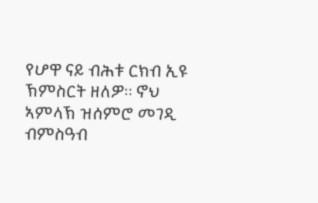የሆዋ ናይ ብሕቱ ርክብ ኢዩ ኽምስርት ዘለዎ። ኖህ ኣምላኽ ዝሰምሮ መገዲ ብምስዓብ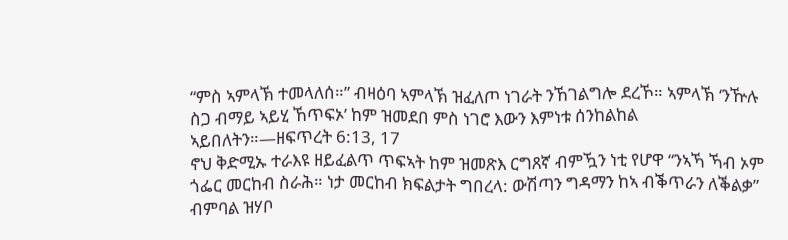“ምስ ኣምላኽ ተመላለሰ።” ብዛዕባ ኣምላኽ ዝፈለጦ ነገራት ንኸገልግሎ ደረኾ። ኣምላኽ ‘ንዅሉ ስጋ ብማይ ኣይሂ ኸጥፍኦ’ ከም ዝመደበ ምስ ነገሮ እውን እምነቱ ሰንከልከል ኣይበለትን።—ዘፍጥረት 6:13, 17
ኖህ ቅድሚኡ ተራእዩ ዘይፈልጥ ጥፍኣት ከም ዝመጽእ ርግጸኛ ብምዃን ነቲ የሆዋ “ንኣኻ ኻብ ኦም ጎፌር መርከብ ስራሕ። ነታ መርከብ ክፍልታት ግበረላ: ውሽጣን ግዳማን ከኣ ብቕጥራን ለቕልቃ” ብምባል ዝሃቦ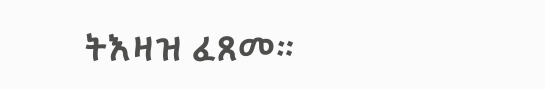ትእዛዝ ፈጸመ።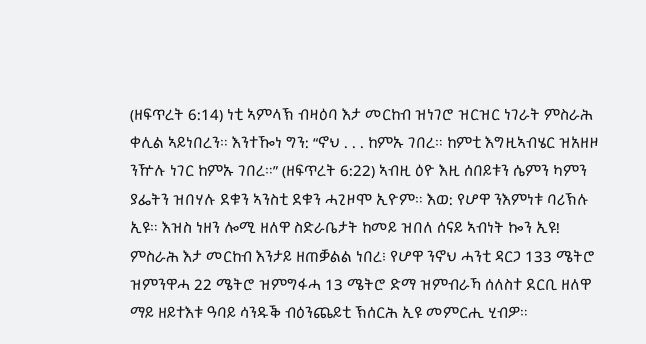(ዘፍጥረት 6:14) ነቲ ኣምላኽ ብዛዕባ እታ መርከብ ዝነገሮ ዝርዝር ነገራት ምስራሕ ቀሊል ኣይነበረን። እንተዀነ ግን: “ኖህ . . . ከምኡ ገበረ። ከምቲ እግዚኣብሄር ዝአዘዞ ንዅሉ ነገር ከምኡ ገበረ።” (ዘፍጥረት 6:22) ኣብዚ ዕዮ እዚ ሰበይቱን ሴምን ካምን ያፌትን ዝበሃሉ ደቁን ኣንስቲ ደቁን ሓጊዞሞ ኢዮም። እወ: የሆዋ ንእምነቱ ባሪኽሉ ኢዩ። እዝስ ነዘን ሎሚ ዘለዋ ስድራቤታት ከመይ ዝበለ ሰናይ ኣብነት ኰን ኢዩ!
ምስራሕ እታ መርከብ እንታይ ዘጠቓልል ነበረ፧ የሆዋ ንኖህ ሓንቲ ዳርጋ 133 ሜትሮ ዝምንዋሓ 22 ሜትሮ ዝምግፋሓ 13 ሜትሮ ድማ ዝምብራኻ ሰለስተ ደርቢ ዘለዋ ማይ ዘይተእቱ ዓባይ ሳንዱቕ ብዕንጨይቲ ኽሰርሕ ኢዩ መምርሒ ሂብዎ።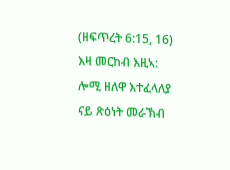(ዘፍጥረት 6:15, 16) እዛ መርከብ እዚኣ: ሎሚ ዘለዋ እተፈላለያ ናይ ጽዕነት መራኽብ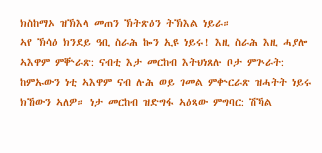ክስከማኦ ዝኽእላ መጠን ኽትጽዕን ትኽእል ነይራ።
ኣየ ኽሳዕ ክንደይ ዓቢ ስራሕ ኰን ኢዩ ነይሩ! እዚ ስራሕ እዚ ሓያሎ ኣእዋም ምቝራጽ: ናብቲ እታ መርከብ እትህነጸሉ ቦታ ምጕራት: ከምኡውን ነቲ ኣእዋም ናብ ሉሕ ወይ ገመል ምቍርራጽ ዝሓትት ነይሩ ክኸውን ኣለዎ። ነታ መርከብ ዝድግፋ ኣዕጻው ምግባር: ሽኻል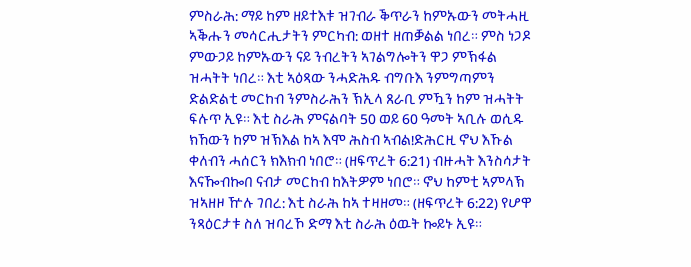ምስራሕ: ማይ ከም ዘይተእቱ ዝገብራ ቕጥራን ከምኡውን መትሓዚ ኣቕሑን መሳርሒታትን ምርካብ: ወዘተ ዘጠቓልል ነበረ። ምስ ነጋዶ ምውጋይ ከምኡውን ናይ ንብረትን ኣገልግሎትን ዋጋ ምኽፋል ዝሓትት ነበረ። እቲ ኣዕጻው ንሓድሕዱ ብግቡእ ንምግጣምን ድልድልቲ መርከብ ንምስራሕን ኽኢላ ጸራቢ ምዃን ከም ዝሓትት ፍሉጥ ኢዩ። እቲ ስራሕ ምናልባት 50 ወይ 60 ዓመት ኣቢሉ ወሲዱ ክኸውን ከም ዝኽእል ከኣ እሞ ሕስብ ኣብል!ድሕርዚ ኖህ እኹል ቀለብን ሓሰርን ክእክብ ነበሮ። (ዘፍጥረት 6:21) ብዙሓት እንስሳታት እናዀብኰበ ናብታ መርከብ ከእትዎም ነበሮ። ኖህ ከምቲ ኣምላኽ ዝኣዘዞ ዅሉ ገበረ: እቲ ስራሕ ከኣ ተዛዘመ። (ዘፍጥረት 6:22) የሆዋ ንጻዕርታቱ ስለ ዝባረኾ ድማ እቲ ስራሕ ዕዉት ኰይኑ ኢዩ።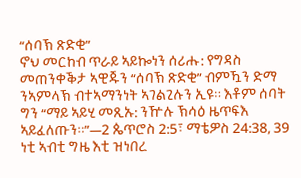“ሰባኽ ጽድቂ”
ኖህ መርከብ ጥራይ ኣይኰነን ሰሪሑ: የግዳስ መጠንቀቕታ ኣዊጁን “ሰባኽ ጽድቂ” ብምዃን ድማ ንኣምላኽ ብተኣማንነት ኣገልጊሉን ኢዩ። እቶም ሰባት ግን “ማይ ኣይሂ መጺኡ: ንዅሉ ኽሳዕ ዜጥፍእ ኣይፈለጡን።”—2 ጴጥሮስ 2:5፣ ማቴዎስ 24:38, 39
ነቲ ኣብቲ ግዜ እቲ ዝነበረ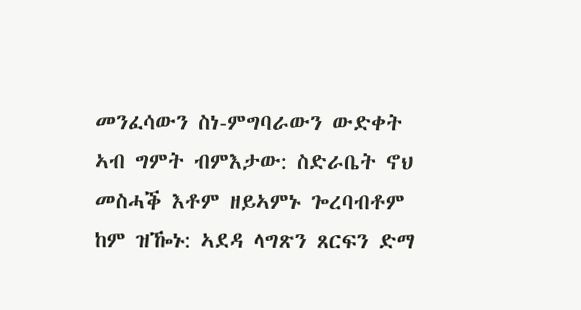መንፈሳውን ስነ-ምግባራውን ውድቀት ኣብ ግምት ብምእታው: ስድራቤት ኖህ መስሓቕ እቶም ዘይኣምኑ ጐረባብቶም ከም ዝዀኑ: ኣደዳ ላግጽን ጸርፍን ድማ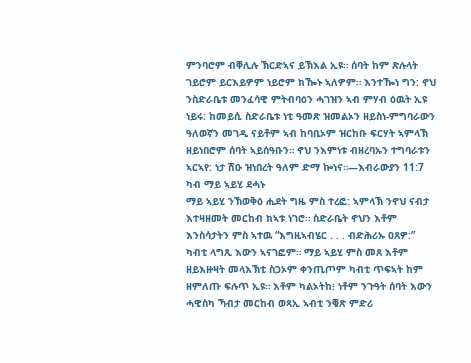ምንባሮም ብቐሊሉ ኽርድኣና ይኽእል ኢዩ። ሰባት ከም ጽሉላት ገይሮም ይርእይዎም ነይሮም ክዀኑ ኣለዎም። እንተዀነ ግን: ኖህ ንስድራቤቱ መንፈሳዊ ምትብባዕን ሓገዝን ኣብ ምሃብ ዕዉት ኢዩ ነይሩ: ከመይሲ ስድራቤቱ ነቲ ዓመጽ ዝመልኦን ዘይስነ-ምግባራውን ዓለወኛን መገዲ ናይቶም ኣብ ከባቢኦም ዝርከቡ ፍርሃት ኣምላኽ ዘይነበሮም ሰባት ኣይሰዓቡን። ኖህ ንእምነቱ ብዘረባኡን ተግባራቱን ኣርኣየ: ነታ ሽዑ ዝነበረት ዓለም ድማ ኰነና።—እብራውያን 11:7
ካብ ማይ ኣይሂ ደሓኑ
ማይ ኣይሂ ንኽወቅዕ ሒደት ግዜ ምስ ተረፎ: ኣምላኽ ንኖህ ናብታ እተዛዘመት መርከብ ክኣቱ ነገሮ። ስድራቤት ኖህን እቶም እንስሳታትን ምስ ኣተዉ “እግዚኣብሄር . . . ብድሕሪኡ ዐጸዎ:” ካብቲ ላግጺ እውን ኣናገፎም። ማይ ኣይሂ ምስ መጸ እቶም ዘይእዙዛት መላእኽቲ ስጋኦም ቀንጢጦም ካብቲ ጥፍኣት ከም ዘምለጡ ፍሉጥ ኢዩ። እቶም ካልኦትከ፧ ነቶም ንጉዓት ሰባት እውን ሓዊስካ ኻብታ መርከብ ወጻኢ ኣብቲ ንቑጽ ምድሪ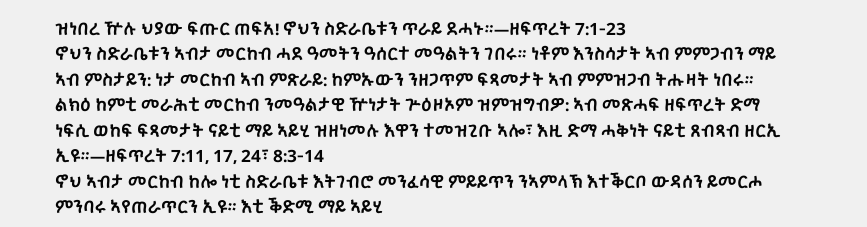ዝነበረ ዅሉ ህያው ፍጡር ጠፍአ! ኖህን ስድራቤቱን ጥራይ ደሓኑ።—ዘፍጥረት 7:1-23
ኖህን ስድራቤቱን ኣብታ መርከብ ሓደ ዓመትን ዓሰርተ መዓልትን ገበሩ። ነቶም እንስሳታት ኣብ ምምጋብን ማይ ኣብ ምስታይን: ነታ መርከብ ኣብ ምጽራይ: ከምኡውን ንዘጋጥም ፍጻመታት ኣብ ምምዝጋብ ትሑዛት ነበሩ። ልክዕ ከምቲ መራሕቲ መርከብ ንመዓልታዊ ዅነታት ጕዕዞኦም ዝምዝግብዎ: ኣብ መጽሓፍ ዘፍጥረት ድማ ነፍሲ ወከፍ ፍጻመታት ናይቲ ማይ ኣይሂ ዝዘነመሉ እዋን ተመዝጊቡ ኣሎ፣ እዚ ድማ ሓቅነት ናይቲ ጸብጻብ ዘርኢ ኢዩ።—ዘፍጥረት 7:11, 17, 24፣ 8:3-14
ኖህ ኣብታ መርከብ ከሎ ነቲ ስድራቤቱ እትገብሮ መንፈሳዊ ምይይጥን ንኣምላኽ እተቕርቦ ውዳሰን ይመርሖ ምንባሩ ኣየጠራጥርን ኢዩ። እቲ ቕድሚ ማይ ኣይሂ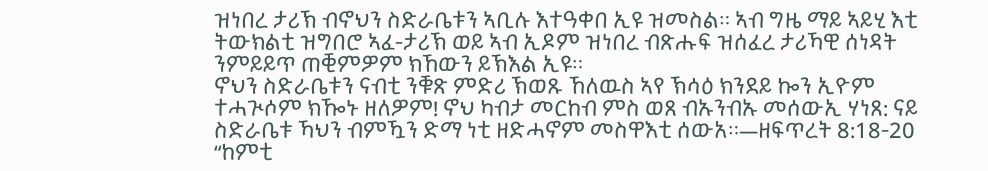ዝነበረ ታሪኽ ብኖህን ስድራቤቱን ኣቢሉ እተዓቀበ ኢዩ ዝመስል። ኣብ ግዜ ማይ ኣይሂ እቲ ትውክልቲ ዝግበሮ ኣፈ-ታሪኽ ወይ ኣብ ኢዶም ዝነበረ ብጽሑፍ ዝሰፈረ ታሪኻዊ ሰነዳት ንምይይጥ ጠቒምዎም ክኸውን ይኽእል ኢዩ።
ኖህን ስድራቤቱን ናብቲ ንቑጽ ምድሪ ኽወጹ ኸለዉስ ኣየ ኽሳዕ ክንደይ ኰን ኢዮም ተሓጒሶም ክዀኑ ዘለዎም! ኖህ ካብታ መርከብ ምስ ወጸ ብኡንብኡ መሰውኢ ሃነጸ: ናይ ስድራቤቱ ኻህን ብምዃን ድማ ነቲ ዘድሓኖም መስዋእቲ ሰውአ።—ዘፍጥረት 8:18-20
“ከምቲ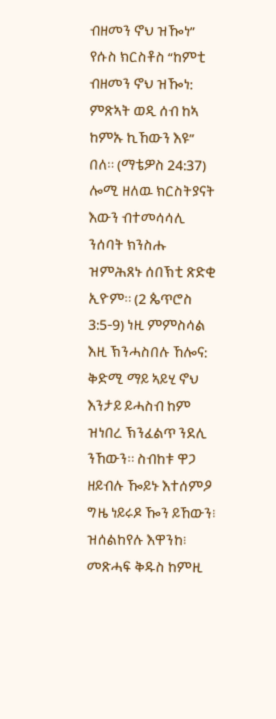ብዘመን ኖህ ዝዀነ”
የሱስ ክርስቶስ “ከምቲ ብዘመን ኖህ ዝዀነ: ምጽኣት ወዲ ሰብ ከኣ ከምኡ ኪኸውን እዩ” በለ። (ማቴዎስ 24:37) ሎሚ ዘለዉ ክርስትያናት እውን ብተመሳሳሊ ንሰባት ክንስሑ ዝምሕጸኑ ሰበኽቲ ጽድቂ ኢዮም። (2 ጴጥሮስ 3:5-9) ነዚ ምምስሳል እዚ ኽንሓስበሉ ኸሎና: ቅድሚ ማይ ኣይሂ ኖህ እንታይ ይሓስብ ከም ዝነበረ ኽንፈልጥ ንደሊ ንኸውን። ስብከቱ ዋጋ ዘይብሉ ዀይኑ እተሰምዖ ግዜ ነይሩዶ ዀን ይኸውን፧ ዝሰልከየሉ እዋንከ፧ መጽሓፍ ቅዱስ ከምዚ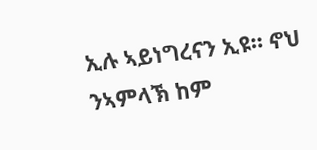ኢሉ ኣይነግረናን ኢዩ። ኖህ ንኣምላኽ ከም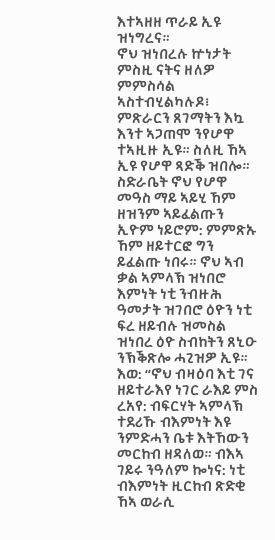እተኣዘዘ ጥራይ ኢዩ ዝነግረና።
ኖህ ዝነበረሉ ኵነታት ምስዚ ናትና ዘለዎ ምምስሳል ኣስተብሂልካሉዶ፧ ምጽራርን ጸገማትን እኳ እንተ ኣጋጠሞ ንየሆዋ ተኣዚዙ ኢዩ። ስለዚ ኸኣ ኢዩ የሆዋ ጻድቕ ዝበሎ። ስድራቤት ኖህ የሆዋ መዓስ ማይ ኣይሂ ኸም ዘዝንም ኣይፈልጡን ኢዮም ነይሮም: ምምጽኡ ኸም ዘይተርፎ ግን ይፈልጡ ነበሩ። ኖህ ኣብ ቃል ኣምላኽ ዝነበሮ እምነት ነቲ ንብዙሕ ዓመታት ዝገበሮ ዕዮን ነቲ ፍረ ዘይብሉ ዝመስል ዝነበረ ዕዮ ስብከትን ጸኒዑ ንኽቕጽሎ ሓጊዝዎ ኢዩ። እወ: “ኖህ ብዛዕባ እቲ ገና ዘይተራእየ ነገር ራእይ ምስ ረአየ: ብፍርሃት ኣምላኽ ተደሪኹ ብእምነት እዩ ንምድሓን ቤቱ እትኸውን መርከብ ዘዳለወ። ብእኣ ገይሩ ንዓለም ኰነና: ነቲ ብእምነት ዚርከብ ጽድቂ ኸኣ ወራሲ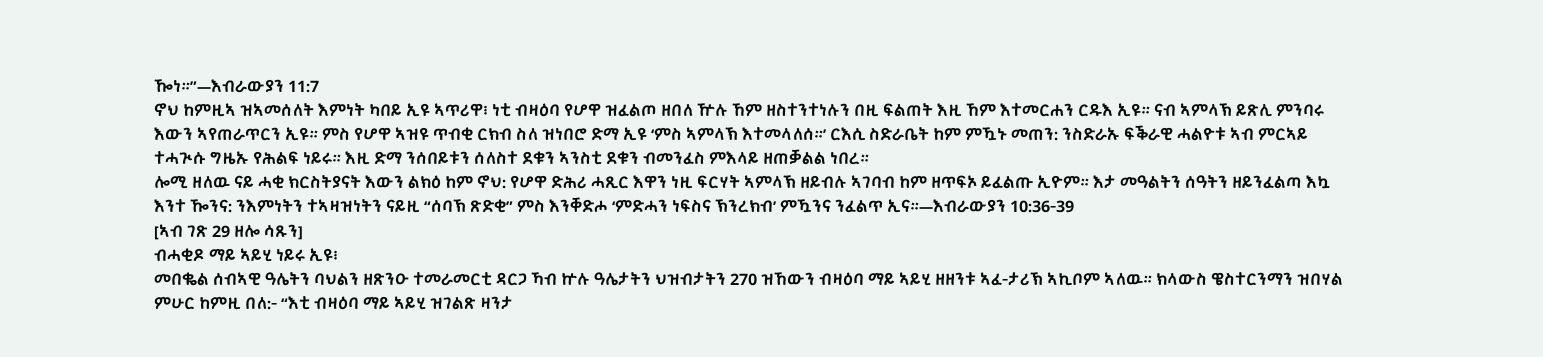ዀነ።”—እብራውያን 11:7
ኖህ ከምዚኣ ዝኣመሰለት እምነት ካበይ ኢዩ ኣጥሪዋ፧ ነቲ ብዛዕባ የሆዋ ዝፈልጦ ዘበለ ዅሉ ኸም ዘስተንተነሉን በዚ ፍልጠት እዚ ኸም እተመርሐን ርዱእ ኢዩ። ናብ ኣምላኽ ይጽሊ ምንባሩ እውን ኣየጠራጥርን ኢዩ። ምስ የሆዋ ኣዝዩ ጥብቂ ርክብ ስለ ዝነበሮ ድማ ኢዩ ‘ምስ ኣምላኽ እተመላለሰ።’ ርእሲ ስድራቤት ከም ምዃኑ መጠን: ንስድራኡ ፍቕራዊ ሓልዮቱ ኣብ ምርኣይ ተሓጒሱ ግዜኡ የሕልፍ ነይሩ። እዚ ድማ ንሰበይቱን ሰለስተ ደቁን ኣንስቲ ደቁን ብመንፈስ ምእላይ ዘጠቓልል ነበረ።
ሎሚ ዘለዉ ናይ ሓቂ ክርስትያናት እውን ልክዕ ከም ኖህ: የሆዋ ድሕሪ ሓጺር እዋን ነዚ ፍርሃት ኣምላኽ ዘይብሉ ኣገባብ ከም ዘጥፍኦ ይፈልጡ ኢዮም። እታ መዓልትን ሰዓትን ዘይንፈልጣ እኳ እንተ ዀንና: ንእምነትን ተኣዛዝነትን ናይዚ “ሰባኽ ጽድቂ” ምስ እንቐድሖ ‘ምድሓን ነፍስና ኽንረክብ’ ምዃንና ንፈልጥ ኢና።—እብራውያን 10:36-39
[ኣብ ገጽ 29 ዘሎ ሳጹን]
ብሓቂዶ ማይ ኣይሂ ነይሩ ኢዩ፧
መበቈል ሰብኣዊ ዓሌትን ባህልን ዘጽንዑ ተመራመርቲ ዳርጋ ኻብ ኵሉ ዓሌታትን ህዝብታትን 270 ዝኸውን ብዛዕባ ማይ ኣይሂ ዘዘንቱ ኣፈ-ታሪኽ ኣኪቦም ኣለዉ። ክላውስ ዌስተርንማን ዝበሃል ምሁር ከምዚ በለ:- “እቲ ብዛዕባ ማይ ኣይሂ ዝገልጽ ዛንታ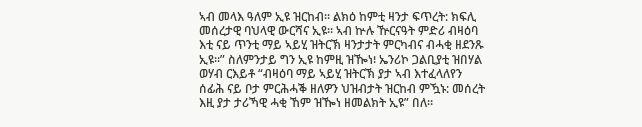ኣብ መላእ ዓለም ኢዩ ዝርከብ። ልክዕ ከምቲ ዛንታ ፍጥረት: ክፍሊ መሰረታዊ ባህላዊ ውርሻና ኢዩ። ኣብ ኵሉ ዅርናዓት ምድሪ ብዛዕባ እቲ ናይ ጥንቲ ማይ ኣይሂ ዝትርኽ ዛንታታት ምርካብና ብሓቂ ዘደንጹ ኢዩ።” ስለምንታይ ግን ኢዩ ከምዚ ዝዀነ፧ ኤንሪኮ ጋልቢያቲ ዝበሃል ወሃብ ርእይቶ “ብዛዕባ ማይ ኣይሂ ዝትርኽ ያታ ኣብ እተፈላለየን ሰፊሕ ናይ ቦታ ምርሕሓቕ ዘለዎን ህዝብታት ዝርከብ ምዃኑ: መሰረት እዚ ያታ ታሪኻዊ ሓቂ ኸም ዝዀነ ዘመልክት ኢዩ” በለ።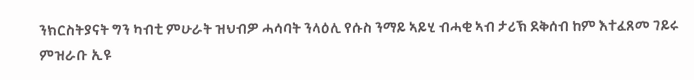ንክርስትያናት ግን ካብቲ ምሁራት ዝህብዎ ሓሳባት ንላዕሊ የሱስ ንማይ ኣይሂ ብሓቂ ኣብ ታሪኽ ደቅሰብ ከም እተፈጸመ ገይሩ ምዝራቡ ኢዩ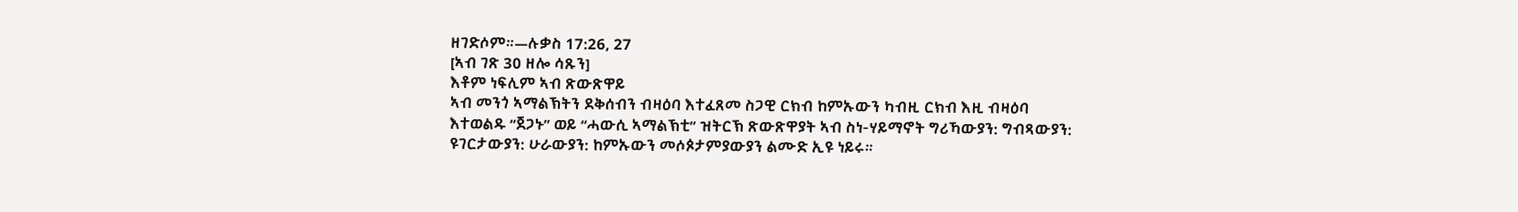ዘገድሶም።—ሉቃስ 17:26, 27
[ኣብ ገጽ 30 ዘሎ ሳጹን]
እቶም ነፍሊም ኣብ ጽውጽዋይ
ኣብ መንጎ ኣማልኽትን ደቅሰብን ብዛዕባ እተፈጸመ ስጋዊ ርክብ ከምኡውን ካብዚ ርክብ እዚ ብዛዕባ እተወልዱ “ጀጋኑ” ወይ “ሓውሲ ኣማልኽቲ” ዝትርኽ ጽውጽዋያት ኣብ ስነ-ሃይማኖት ግሪኻውያን: ግብጻውያን: ዩገርታውያን: ሁራውያን: ከምኡውን መሶጶታምያውያን ልሙድ ኢዩ ነይሩ።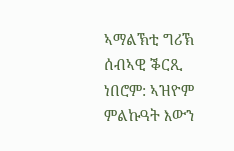ኣማልኽቲ ግሪኽ ሰብኣዊ ቕርጺ ነበሮም: ኣዝዮም ምልኩዓት እውን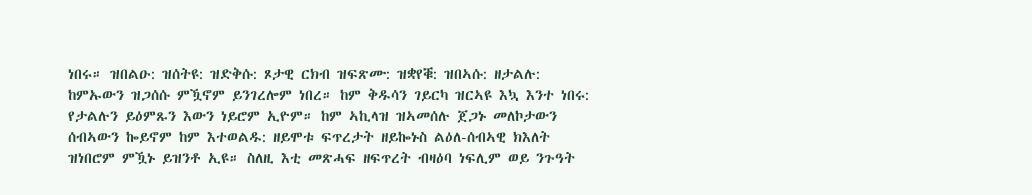ነበሩ። ዝበልዑ: ዝሰትዩ: ዝድቅሱ: ጾታዊ ርክብ ዝፍጽሙ: ዝቋየቑ: ዝበኣሱ: ዘታልሉ: ከምኡውን ዝጋሰሱ ምዃኖም ይንገረሎም ነበረ። ከም ቅዱሳን ገይርካ ዝርኣዩ እኳ እንተ ነበሩ: የታልሉን ይዕምጹን እውን ነይሮም ኢዮም። ከም ኣኪላዝ ዝኣመሰሉ ጀጋኑ መለኮታውን ሰብኣውን ኰይኖም ከም እተወልዱ: ዘይሞቱ ፍጥረታት ዘይኰኑስ ልዕለ-ሰብኣዊ ክእለት ዝነበሮም ምዃኑ ይዝንቶ ኢዩ። ስለዚ እቲ መጽሓፍ ዘፍጥረት ብዛዕባ ነፍሊም ወይ ንጉዓት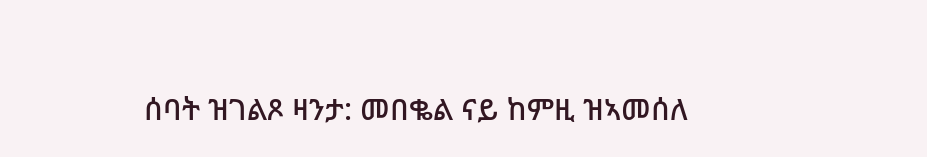ሰባት ዝገልጾ ዛንታ: መበቈል ናይ ከምዚ ዝኣመሰለ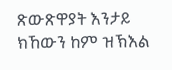ጽውጽዋያት እንታይ ክኸውን ከም ዝኽእል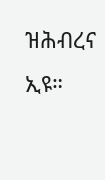ዝሕብረና ኢዩ።